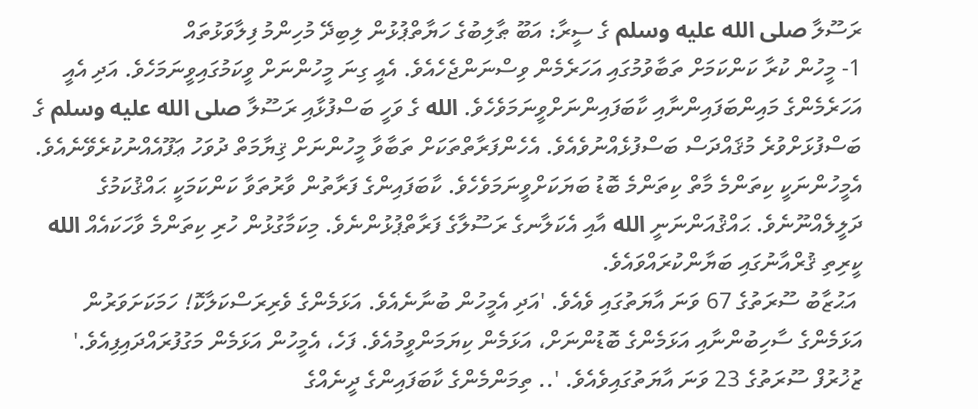ރަސޫލާ صلى الله عليه وسلم ގެ ސީރާ: އަބޫ ޠާލިބުގެ ހަޔާތްޕުޅުން ލިބިދޭ މުހިންމު ފިލާވަޅުތައް
1- މީހުން ކުރާ ކަންކަމަށް ތަބާވުމުގައި އަހަރެމެން ވިސްނަންޖެހެއެވެ. އެއީ ގިނަ މީހުންނަށް ވީކަމުގައިވީނަމަހެވެ. އަދި އެއީ އަހަރެމެންގެ މައިންބަފައިންނާއި ކާބަފައިންނަށްވީނަމަވެހެވެ. الله ގެ ވަހީ ބަސްފުޅާއި ރަސޫލާ صلى الله عليه وسلم ގެ ބަސްފުޅަށްވުރެ މުޤައްދަސް ބަސްފުޅެއްނުވެއެވެ. އެހެންފަރާތްތަކަށް ތަބާވާ މީހުންނަށް ޤިޔާމަތް ދުވަހު ޢަފޫއެއްނުކުރެވޭނެއެވެ. އެމީހުންނަކީ ކިތަންމެ މާތް ކިތަންމެ ބޮޑު ބަޔަކަށްވީނަމަވެހެވެ. ކާބަފައިންގެ ފަރާތުން ވާރުތަވާ ކަންކަމަކީ ޙައްޤުކަމުގެ ދަލީލެއްނޫނެވެ. ޙައްޤުއަންނަނީ الله އާއި އެކަލާނގެ ރަސޫލާގެ ފަރާތްޕުޅުންނެވެ. މިކަމާގުޅުން ހުރި ކިތަންމެ ވާހަކައެއް الله ކީރިތި ޤުރްއާނުގައި ބަޔާންކުރައްވައެވެ.
 އަޙުޒާބު ސޫރަތުގެ 67 ވަނަ އާޔަތުގައި ވެއެވެ. 'އަދި އެމީހުން ބުނާނެއެވެ. އަޅަމެންގެ ވެރިރަސްކަލާކޮ! ހަމަކަށަވަރުން އަޅަމެންގެ ސާހިބުންނާއި އަޅަމެންގެ ބޮޑުންނަށް، އަޅަމެން ކިޔަމަންވީމުއެވެ. ފަހެ، އެމީހުން އަޅަމެން މަގުފުރައްދައިފިއެވެ.'
ޒުޚުރުފް ސޫރަތުގެ 23 ވަނަ އާޔަތުގައިވެއެވެ. '.. ތިމަންމެންގެ ކާބަފައިންގެ ދީނެއްގެ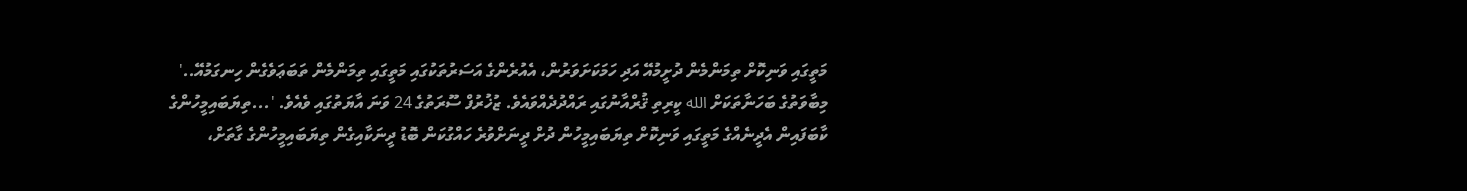މަތީގައި ވަނިކޮށް ތިމަންމެން ދުށީމުއޭ އަދި ހަމަކަށަވަރުން، އެއުރެންގެ އަސަރުތަކުގައި މަތީގައި ތިމަންމެން ތަބަޢަވެގެން ހިނގަމުއޭ..'
މިބާވަތުގެ ބަހަނާތަކަށް الله ކީރިތި ޤުރްއާނުގައި ރައްދުދެއްވައެވެ. ޒުޚުރުފް ސޫރަތުގެ 24 ވަނަ އާޔަތުގައި ވެއެވެ. '...ތިޔަބައިމީހުންގެ ކާބަފައިން އެދީނެއްގެ މަތީގައި ވަނިކޮށް ތިޔަބައިމީހުން ދުށް ދީނަށްވުރެ ހައްގުކަން ބޮޑު ދީނަކާއިގެން ތިޔަބައިމީހުންގެ ގާތަށް،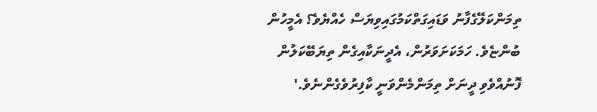ތިމަންކަލޭގެފާނު ވަޑައިގަތްކަމުގައިވިޔަސް ހެއްޔެވެ؟ އެމީހުން ބުންޏެވެ. ހަމަކަށަވަރުން، އެދީނަކާއިގެން ތިޔަބޭކަލުން ފޮނުއްވެވި ދީނަށް ތިމަންމެންވަނީ ކާފިރުވެގެންނެވެ.'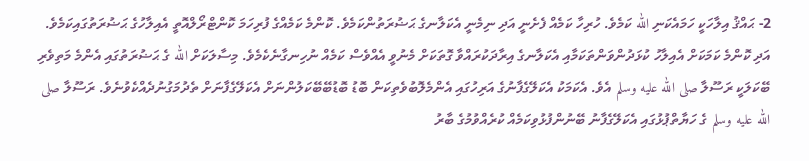2- ޙައްޤު އިލާހަކީ ހަމައެކަނި الله ކަމެވެ. ހުރިހާ ކަމެއް ފެށެނީ އަދި ނިމެނީ އެކަލާނގެ ޙަޟުރަތުންކަމެވެ. ކޮންމެ ކަމެއްގެ ފުރިހަމަ ކޮންޓްރޯލްއޮތީ އެއިލާހުގެ ޙަޟުރަތުގައިކަމެވެ. އަދި ކޮންމެ ކަމަކަށް އެއިލާހު ކުޅަދުންވަންތަކަމާއި އެކަލާނގެ އިރާދަކުރައްވާ ގޮތަކަށް މެނުވީ އެއްވެސް ކަމެއް ނުހިނގާނެކެމެވެ. މިސާލަކަށް الله ގެ ޙަޟުރަތުގައި އެންމެ މަތިވެރި ބޭކަލަކީ ރަސޫލާ صلى الله عليه وسلم އެވެ. އެކަމަކު އެކަލޭގެފާނުގެ އަރިހުގައި އެންމެލޮބުވެތިކަން ބޮޑު ބޮޑުބޭބޭކަލުންނަށް އެކަލޭގެފާނަށް ތެދުމަގުނުދެއްކެވުނެވެ. ރަސޫލާ صلى الله عليه وسلم ގެ ހަޔާތްޕުޅުގައި އެކަލޭގެފާނު ބޭނުންފުޅުވިކަމެއް ކުރެއްވުމުގެ ބާރު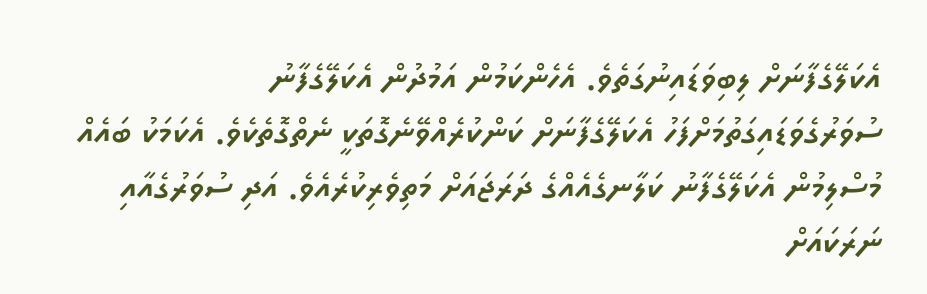އެކަލޭގެފާނަށް ލިބިވަޑައިނުގަތެވެ. އެހެންކަމުން އަމުދުން އެކަލޭގެފާނު ސުވަރުގެވަޑައިގަތުމަށްފަހު އެކަލޭގެފާނަށް ކަންކުރެއްވޭނެގޮތަކީ ނެތްގޮތެކެވެ. އެކަމަކު ބައެއް މުސްލިމުން އެކަލޭގެފާނު ކަލާނގެއެއްގެ ދަރަޖައަށް މަތިވެރިކުރެއެވެ. އަދި ސުވަރުގެއާއި ނަރަކައަށް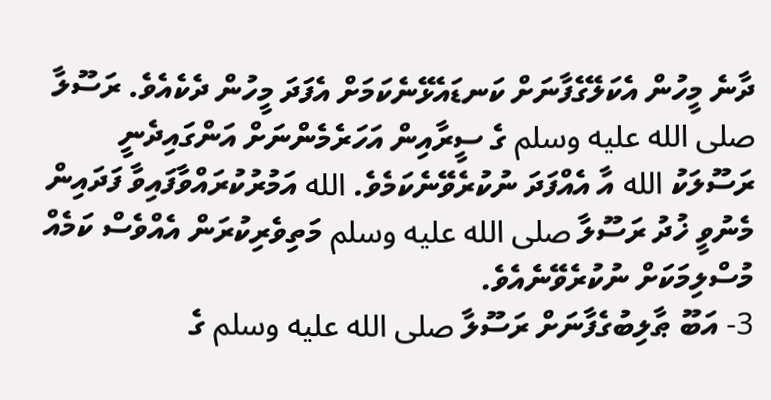ދާނެ މީހުން އެކަލޭގެފާނަށް ކަނޑައެޅޭނެކަމަށް އެފަދަ މީހުން ދެކެއެވެ. ރަސޫލާ صلى الله عليه وسلم ގެ ސީރާއިން އަހަރެމެންނަށް އަންގައިދެނީ ރަސޫލަކު الله އާ އެއްފަދަ ނުކުރެވޭނެކަމެވެ. الله އަމުރުކުރައްވާފައިވާ ފަދައިން މެނުވީ ޚުދު ރަސޫލާ صلى الله عليه وسلم މަތިވެރިކުރަން އެއްވެސް ކަމެއް މުސްލިމަކަށް ނުކުރެވޭނެއެވެ.
3- އަބޫ ޠާލިބުގެފާނަށް ރަސޫލާ صلى الله عليه وسلم ގެ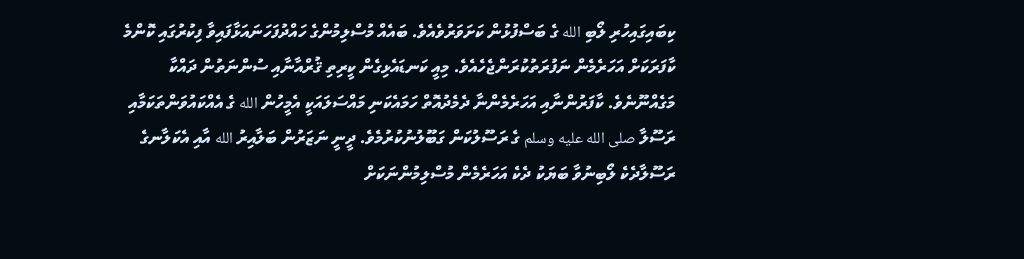ކިބައިގައިހުރި ލޯބި الله ގެ ބަސްފުޅުން ކަށަވަރުވެއެވެ. ބައެއް މުސްލިމުންގެ ހައްދުފަހަނައަޅާފައިވާ ފިކުރުގައި ކޮންމެ ކާފަރަކަށް އަހަރެމެން ނަފުރަތުކުރަންޖެހެއެވެ. މިއީ ކަނޑައެޅިގެން ކީރިތި ޤުރްއާނާއި ސުންނަތުން ދައްކާ މަގެއްނޫނެވެ. ކާފަރުންނާއި އަހަރެމެންނާ ދެމެދުއޮތް ހަމައެކަނި މައްސަލައަކީ އެމީހުން الله ގެ އެއްކައުވަންތަކަމާއި ރަސޫލާ صلى الله عليه وسلم ގެ ރަސޫލުކަން ގަބޫލުނުކުރުމެވެ. ދީނީ ނަޒަރުން ބަލާއިރު الله އާއި އެކަލާނގެ ރަސޫލާދެކެ ލޯބިނުވާ ބަޔަކު ދެކެ އަހަރެމެން މުސްލިމުންނަކަށް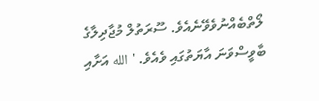ލޯތްބެއްނުވެވޭނެއެވެ. ސޫރަތުލް މުޖާދިލާގެ  ބާވީސްވަނަ އާޔަތުގައި ވެއެވެ. 'الله އަށާއި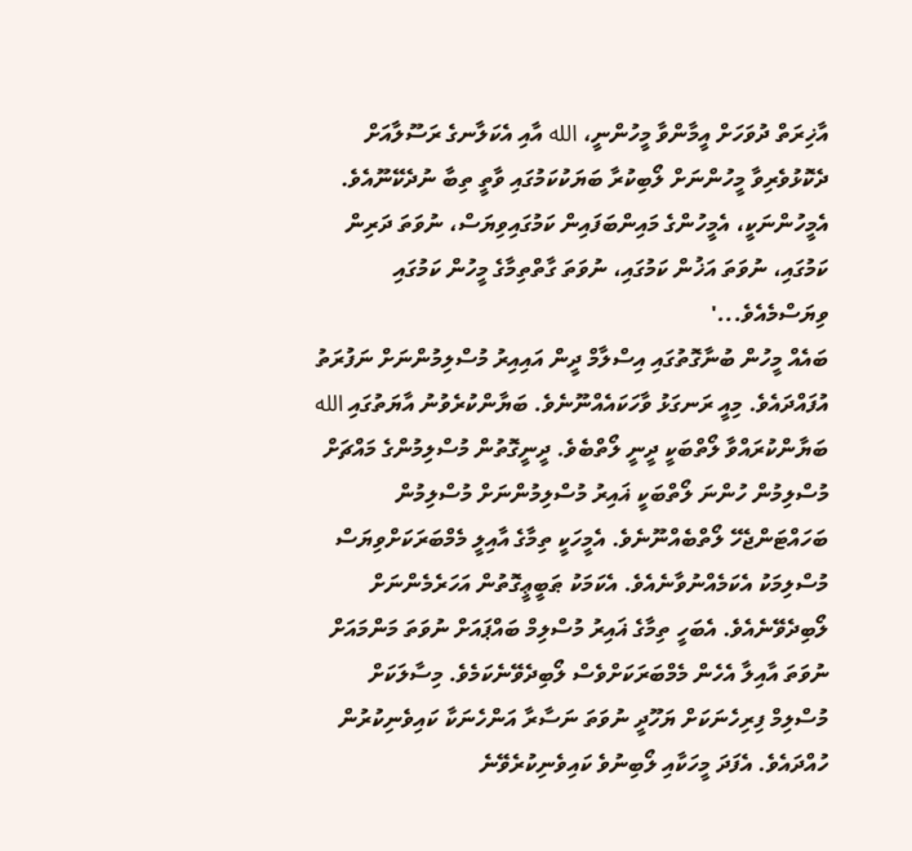އާޚިރަތް ދުވަހަށް އީމާންވާ މީހުންނީ، الله އާއި އެކަލާނގެ ރަސޫލާއަށް ދެކޮޅުވެރިވާ މީހުންނަށް ލޯބިކުރާ ބަޔަކުކަމުގައި ވާތީ ތިބާ ނުދެކޭނޫއެވެ. އެމީހުންނަކީ، އެމީހުންގެ މައިންބަފައިން ކަމުގައިވިޔަސް، ނުވަތަ ދަރިން ކަމުގައި، ނުވަތަ އަޚުން ކަމުގައި، ނުވަތަ ގާތްތިމާގެ މީހުން ކަމުގައި ވިޔަސްމެއެވެ...'
ބައެއް މީހުން ބުނާގޮތުގައި އިސްލާމް ދީން އައިއިރު މުސްލިމުންނަށް ނަފުރަތު އުފައްދައެވެ. މިއީ ރަނގަޅު ވާހަކައެއްނޫނެވެ. ބަޔާންކުރެވުނު އާޔަތުގައި الله ބަޔާންކުރައްވާ ލޯތްބަކީ ދީނީ ލޯތްބެވެ. ދީނީގޮތުން މުސްލިމުންގެ މައްޗަށް މުސްލިމުން ހުންނަ ލޯތްބަކީ ޣައިރު މުސްލިމުންނަށް މުސްލިމުން ބަހައްޓަންޖެހޭ ލޯތްބެއްނޫނެވެ. އެމީހަކީ ތިމާގެ އާއިލީ މެމްބަރަކަށްވިޔަސް މުސްލިމަކު އެކަމެއްނުވާނެއެވެ. އެކަމަކު ޠަބީޢީގޮތުން އަހަރެމެންނަށް ލޯބިދެވޭނެއެވެ. އެބަހީ ތިމާގެ ޣައިރު މުސްލިމް ބައްޕައަށް ނުވަތަ މަންމައަށް ނުވަތަ އާއިލާ އެހެން މެމްބަރަކަށްވެސް ލޯބިދެވޭނެކަމެވެ. މިސާލަކަށް މުސްލިމް ފިރިހެނަކަށް ޔަހޫދީ ނުވަތަ ނަސާރާ އަންހެނަކާ ކައިވެނިކުރުން ހުއްދައެވެ. އެފަދަ މީހަކާއި ލޯބިނުވެ ކައިވެނިކުރެވޭނެ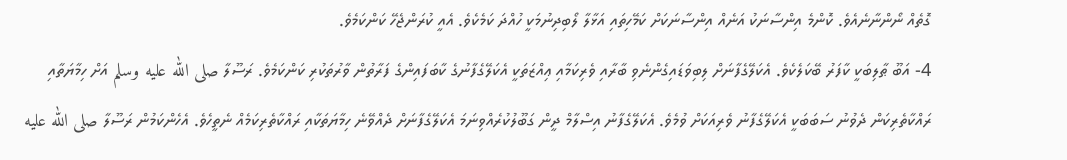ގޮތެއް ނޯންނާނެއެވެ. ކޮންމެ އިންސާނަކު އަނެއް އިންސާނަކަށް ކަމޭހިތައި އަޅާލާ ލޯބިދިނުމަކީ ހުއްދަ ކަމެކެވެ. އެއީ ކުރަންޖެހޭ ކަންކަމެވެ.
4- އަބޫ ޠާލިބަކީ ކާފަރު ބޭކަލެކެވެ. އެކަލޭގެފާނަށް ލިބިވަޑައިގެންނެވި ބާރާއި ވެރިކަމާއި ޢިއްޒަތަކީ އެކަލޭގެފާނުގެ ކާބަފައިންގެ ފަރާތުން ވާރުތަކުރި ކަންކަމެވެ. ރަސޫލާ صلى الله عليه وسلم އަށް ހިމާޔަތާއި ރައްކާތެރިކަން ދެވުނު ސަބަބަކީ އެކަލޭގެފާނު ވެރިއަކަށް ވުމެވެ. އެކަލޭގެފާނު އިސްލާމް ދީން ގަބޫލުކުރެއްވިނަމަ އެކަލޭގެފާނަށް ދެއްވޭނެ ހިމާޔަތަކާއި ރައްކާތެރިކަމެއް ނެތީހެވެ. އެހެންކަމުން ރަސޫލާ صلى الله عليه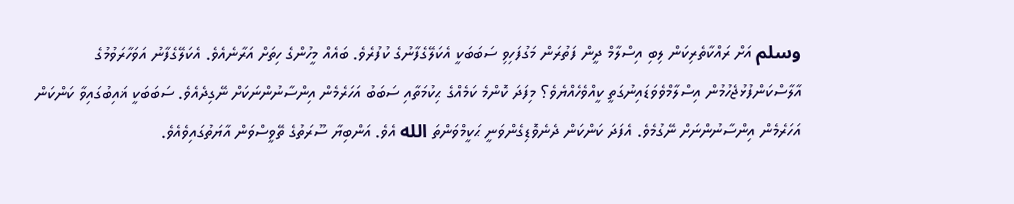وسلم އަށް ރައްކާތެރިކަން ލިބި އިސްލާމް ދީން ފަތުރަން މަގުފަހިވި ސަބަބަކީ އެކަލޭގެފާނުގެ ކުފުރެވެ. ބައެއް މީހުންގެ ހިތަށް އަރާނެއެވެ. އެކަލޭގެފާނު އަވަހާރަވުމުގެ އާލާސްކަންފުޅުޖެހުމުން އިސްލާމްވެވަޑައިނުގަތީ ކީއްވެހެއްޔެވެ؟ މިފަދަ ކޮންމެ ކަމެއްގެ ޙިކުމަތާއި ސަބަބު އަހަރެމެން އިންސާނުންނަކަށް ނޭގިދެއެވެ. ސަބަބަކީ ޣައިބުގައިވާ ކަންކަން އަހަރެމެން އިންސާނުންނަށް ނޭގުމެވެ. އެފަދަ ކަންކަން ދެނެވޮޑިގެންވަނީ ޙަކީމްވަންތަ الله އެވެ. އަންބިޔާ ސޫރަތުގެ ތޭވީސްވަން އާޔަތުގައިވެއެވެ.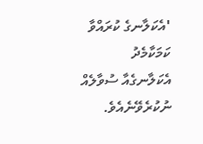'އެކަލާނގެ ކުރައްވާ ކަމަކާމެދު އެކަލާނގެއާ ސުވާލެއް ނުކުރެވޭނެއެވެ.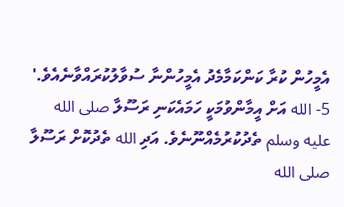އެމީހުން ކުރާ ކަންކަމާމެދު އެމީހުންނާ ސުވާލުކުރައްވާނެއެވެ.'
5- الله އަށް އީމާންވުމަކީ ހަމައެކަނި ރަސޫލާ صلى الله عليه وسلم ތެދުކުރުމެއްނޫނެވެ. އަދި الله ތެދުކޮށް ރަސޫލާ صلى الله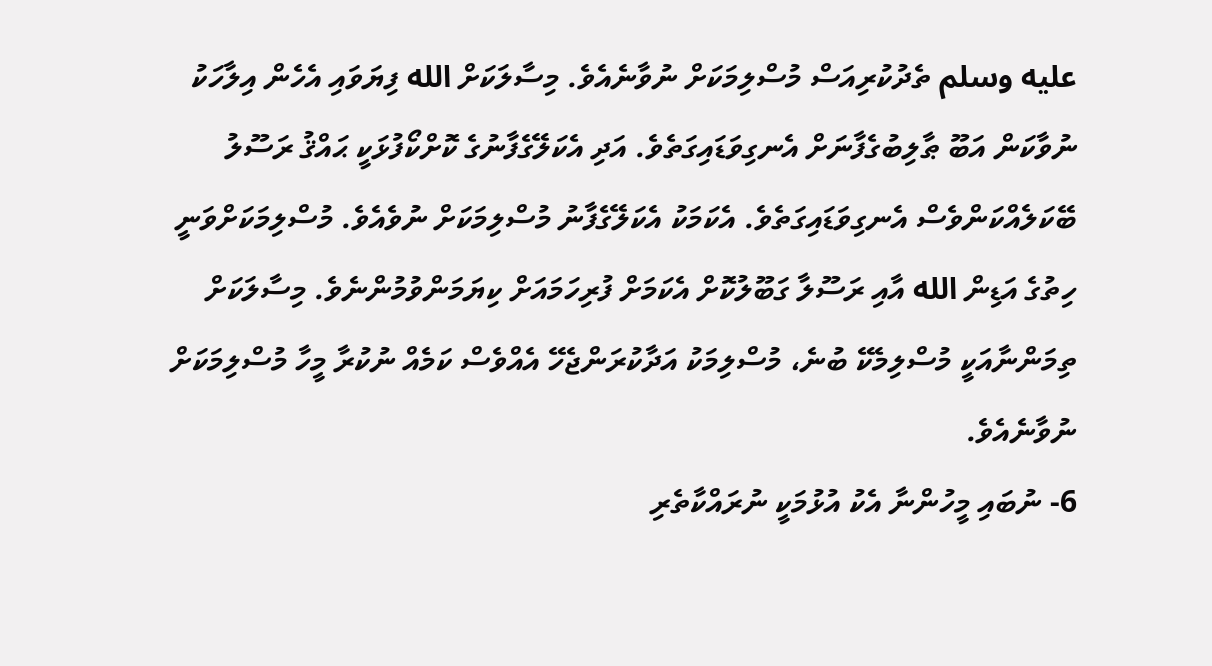عليه وسلم ތެދުކުރިއަސް މުސްލިމަކަށް ނުވާނެއެވެ. މިސާލަކަށް الله ފިޔަވައި އެހެން އިލާހަކު ނުވާކަން އަބޫ ޠާލިބުގެފާނަށް އެނގިވަޑައިގަތެވެ. އަދި އެކަލޭގެފާނުގެ ކޮށްކޯފުޅަކީ ޙައްޤު ރަސޫލު ބޭކަލެއްކަންވެސް އެނގިވަޑައިގަތެވެ. އެކަމަކު އެކަލޭގެފާނު މުސްލިމަކަށް ނުވެއެވެ. މުސްލިމަކަށްވަނީ ހިތުގެ އަޑިން الله އާއި ރަސޫލާ ގަބޫލުކޮށް އެކަމަށް ފުރިހަމައަށް ކިޔަމަންވުމުންނެވެ. މިސާލަކަށް ތިމަންނާއަކީ މުސްލިމެކޭ ބުނެ، މުސްލިމަކު އަދާކުރަންޖެހޭ އެއްވެސް ކަމެއް ނުކުރާ މީހާ މުސްލިމަކަށް ނުވާނެއެވެ.
6- ނުބައި މީހުންނާ އެކު އުޅުމަކީ ނުރައްކާތެރި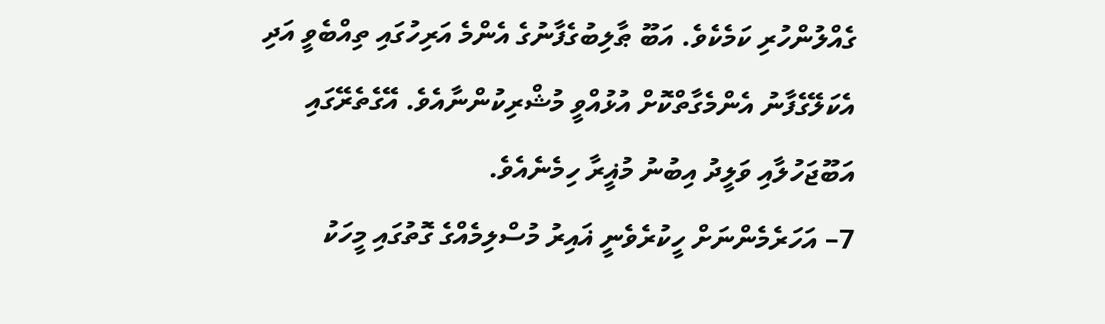ގެއްލުންހުރި ކަމެކެވެ. އަބޫ ޠާލިބުގެފާނުގެ އެންމެ އަރިހުގައި ތިއްބެވީ އަދި އެކަލޭގެފާނު އެންމެގާތްކޮށް އުޅުއްވީ މުޝްރިކުންނާއެވެ. އޭގެތެރޭގައި އަބޫޖަހުލާއި ވަލީދު އިބުނު މުޣީރާ ހިމެނެއެވެ.
7– އަހަރެމެންނަށް ހީކުރެވެނީ ޣައިރު މުސްލިމެއްގެ ގޮތުގައި މީހަކު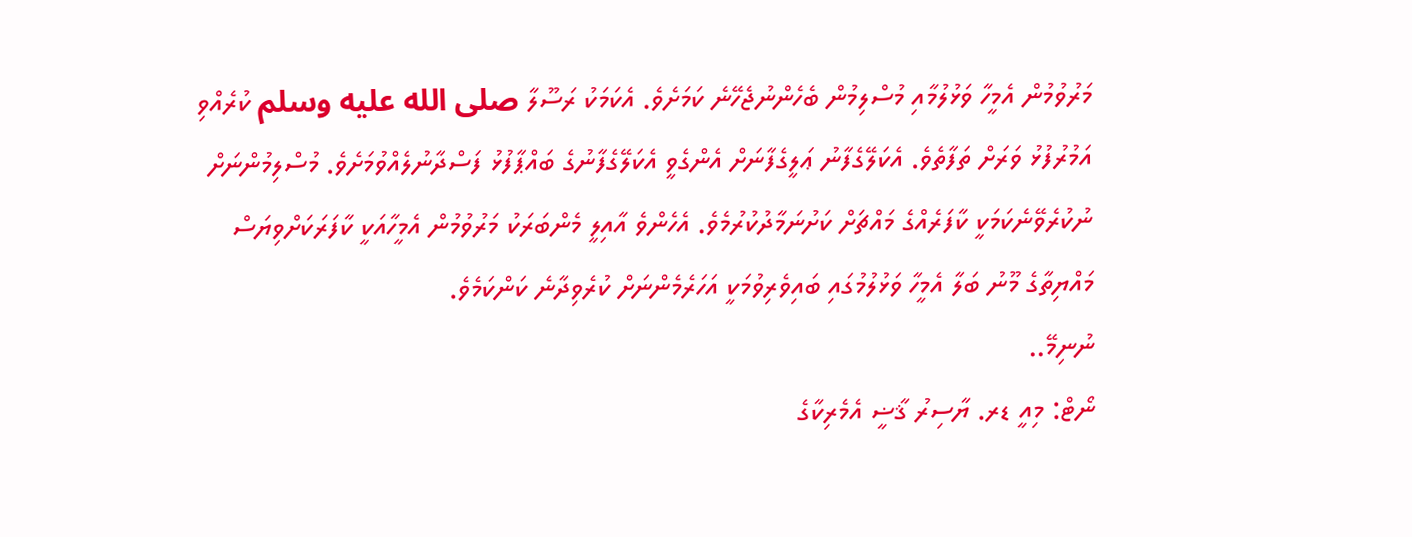މަރުވުމުން އެމީހާ ވަޅުލުމާއި މުސްލިމުން ބެހެންނުޖެހޭނެ ކަމަށެވެ. އެކަމަކު ރަސޫލާ صلى الله عليه وسلم ކުރެއްވި އަމުރުފުޅު ވަރަށް ތަފާތެވެ. އެކަލޭގެފާނު ޢަލީގެފާނަށް އެންގެވީ އެކަލޭގެފާނުގެ ބައްޕާފުޅު ފަސްދާނުލެއްވުމަށެވެ. މުސްލިމުންނަށް ނުކުރެވޭނެކަމަކީ ކާފަރެއްގެ މައްޗަށް ކަށުނަމާދުކުރުމެވެ. އެހެންވެ އާއިލީ މެންބަރަކު މަރުވުމުން އެމީހާއަކީ ކާފަރަކަށްވިޔަސް މައްޔިތާގެ މޫނު ބަލާ އެމީހާ ވަޅުލުމުގައި ބައިވެރިވުމަކީ އަހަރެމެންނަށް ކުރެވިދާނެ ކަންކަމެވެ.
ނުނިމޭ..
ނޯޓް: މިއީ ޑރ. ޔާސިރު ޤާޟީ އެމެރިކާގެ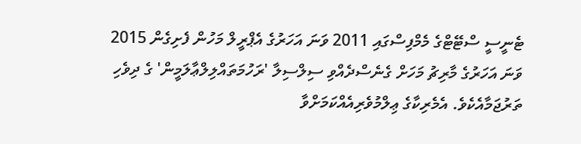ޓެނީސީ ސްޓޭޓްގެ މެމްފިސްގައި 2011 ވަނަ އަހަރުގެ އެޕްރީލް މަހުން ފެށިގެން 2015 ވަނަ އަހަރުގެ މާރިޗު މަހަށް ގެނެސްދެއްވި ސިލްސިލާ 'ރަހުމަތައްލިލްޢާލަމީން' ގެ ދިވެހި ތަރުޖަމާއެކެވެ. އެމެރިކާގެ ޢިލްމުވެރިއެއްކަމަށްވާ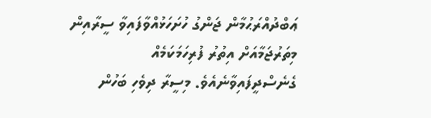ޢަބްދުއްރަޙުމާން ޖަންގު ހުށަހަޅުއްވާފައިވާ ސީރާއިން މިތަރުޖަމާއަށް އިތުރު ފުރިހަމަކަމެއް ގެނެސްދީފައިވާނެއެވެ. މިސީރާ ދިވެހި ބަހުން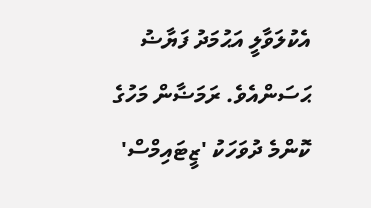އެކުލަވާލީ އަޙުމަދު ފަޔާޟު ޙަސަންއެވެ. ރަމަޟާން މަހުގެ ކޮންމެ ދުވަހަކު 'ޒީޓައިމްސް'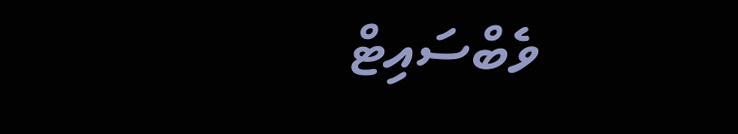ވެބްސައިޓް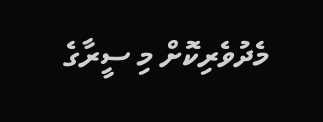މެދުވެރިކޮށް މި ސީރާގެ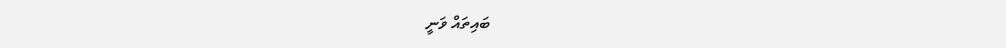ބައިތައް ވަނީ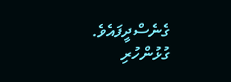ގެނެސްދީފައެވެ.
ގުޅުންހުރި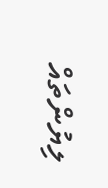ލިޔުންތައް